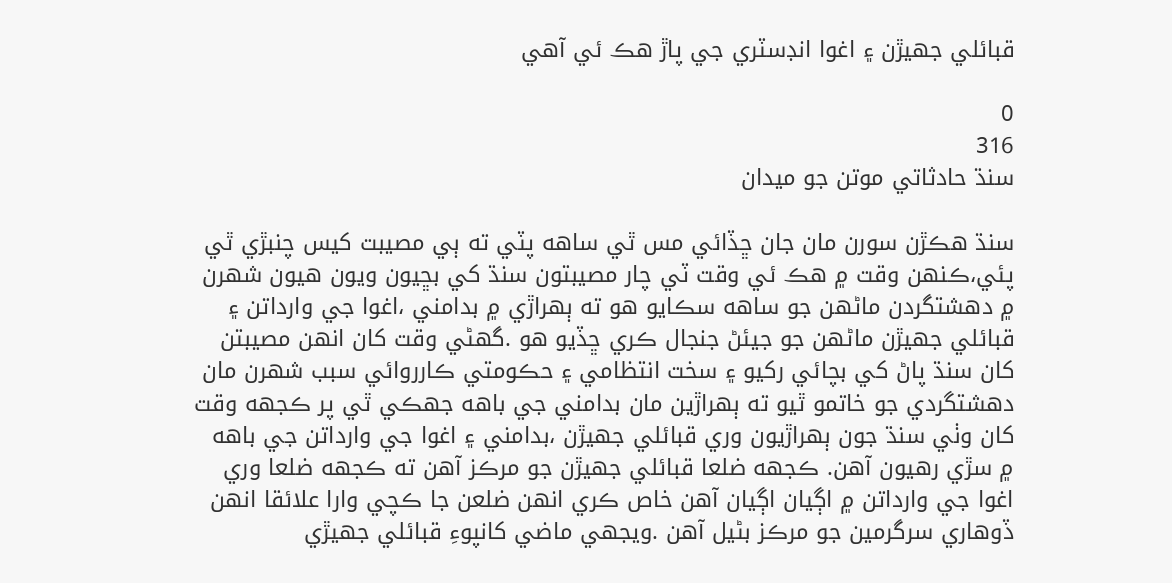قبائلي جهيڙن ۽ اغوا انڊسٽري جي پاڙ هڪ ئي آهي

0
316
سنڌ حادثاتي موتن جو ميدان

سنڌ هڪڙن سورن مان جان ڇڏائي مس ٿي ساهه پٽي ته ٻي مصيبت کيس چنبڙي ٿي پئي،ڪنهن وقت ۾ هڪ ئي وقت ٽي چار مصيبتون سنڌ کي بڇيون ويون هيون شهرن ۾ دهشتگردن ماڻهن جو ساهه سڪايو هو ته ٻهراڙي ۾ بدامني ،اغوا جي وارداتن ۽ قبائلي جهيڙن ماڻهن جو جيئڻ جنجال ڪري ڇڏيو هو .گهڻي وقت کان انهن مصيبتن کان سنڌ پاڻ کي بچائي رکيو ۽ سخت انتظامي ۽ حڪومتي ڪارروائي سبب شهرن مان دهشتگردي جو خاتمو ٿيو ته ٻهراڙين مان بدامني جي باهه جهڪي ٿي پر ڪجهه وقت کان وٺي سنڌ جون ٻهراڙيون وري قبائلي جهيڙن ،بدامني ۽ اغوا جي وارداتن جي باهه ۾ سڙي رهيون آهن. ڪجهه ضلعا قبائلي جهيڙن جو مرڪز آهن ته ڪجهه ضلعا وري اغوا جي وارداتن ۾ اڳيان اڳيان آهن خاص ڪري انهن ضلعن جا ڪچي وارا علائقا انهن ڏوهاري سرگرمين جو مرڪز بڻيل آهن .ويجهي ماضي کانپوءِ قبائلي جهيڙي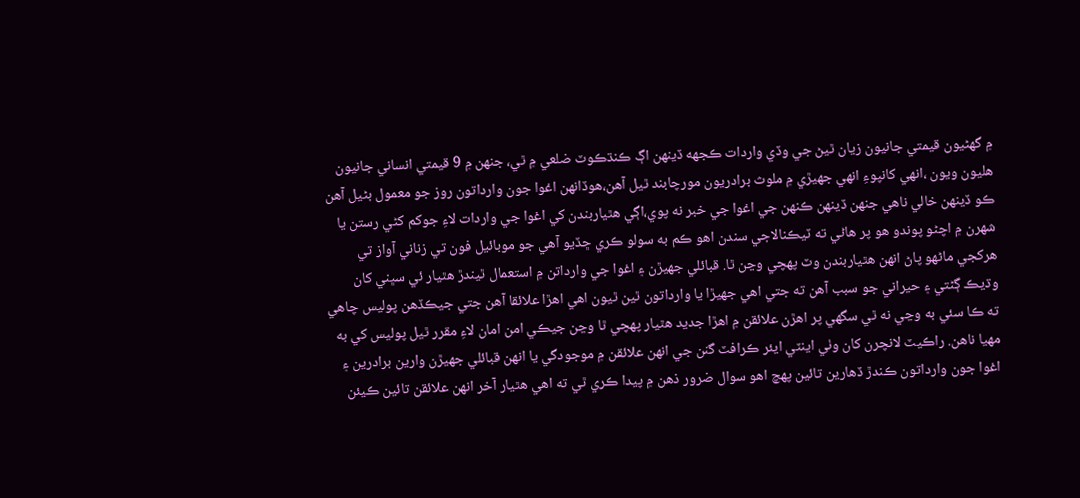۾ گهڻيون قيمتي جانيون زيان ٿيڻ جي وڏي واردات ڪجهه ڏينهن اڳ ڪنڌڪوٽ ضلعي ۾ ٿي، جنهن ۾ 9 قيمتي انساني جانيون هليون ويون ،انهي کانپوءِ انهي جهيڙي ۾ ملوث برادريون مورچابند ٿيل آهن،هوڏانهن اغوا جون وارداتون روز جو معمول بڻيل آهن ڪو ڏينهن خالي ناهي جنهن ڏينهن ڪنهن جي اغوا جي خبر نه پوي،اڳي هٿياربندن کي اغوا جي واردات لاءِ جوکم کڻي رستن يا شهرن ۾ اچڻو پوندو هو پر هاڻي ته ٽيڪنالاجي سندن اهو ڪم به سولو ڪري ڇڏيو آهي جو موبائيل فون تي زناني آواز تي هرکجي ماڻهو پاڻ انهن هٿياربندن وٽ پهچي وڃن ٿا. قبائلي جهيڙن ۽ اغوا جي وارداتن ۾ استعمال ٿيندڙ هٿيار ئي سڀني کان وڌيڪ ڳڻتي ۽ حيراني جو سبب آهن ته جتي اهي جهيڙا يا وارداتون ٿين ٿيون اهي اهڙا علائقا آهن جتي جيڪڏهن پوليس چاهي ته ڪا سئي به وڃي نه ٿي سگهي پر اهڙن علائقن ۾ اهڙا جديد هٿيار پهچي ٿا وڃن جيڪي امن امان لاءِ مقرر ٿيل پوليس کي به مهيا ناهن. راڪيٽ لانچرن کان وٺي اينٽي ايئر ڪرافٽ گنن جي انهن علائقن ۾ موجودگي يا انهن قبائلي جهيڙن وارين برادرين ۽ اغوا جون وارداتون ڪندڙ ڏهارين تائين پهچ اهو سوال ضرور ذهن ۾ پيدا ڪري ٿي ته اهي هٿيار آخر انهن علائقن تائين ڪيئن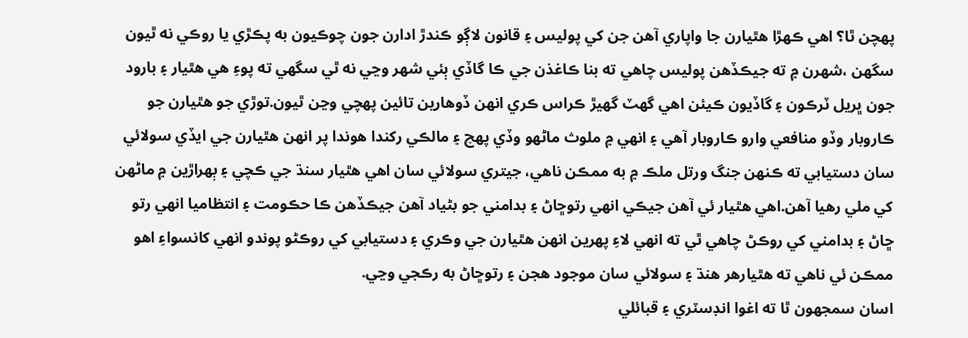پهچن ٿا؟ اهي ڪهڙا هٿيارن جا واپاري آهن جن کي پوليس ۽ قانون لاڳو ڪندڙ ادارن جون چوڪيون به پڪڙي يا روڪي نه ٿيون سگهن ،شهرن ۾ ته جيڪڏهن پوليس چاهي ته بنا ڪاغذن جي ڪا گاڏي ٻئي شهر وڃي نه ٿي سگهي ته پوءِ هي هٿيار ۽ بارود جون ڀريل ٽرڪون ۽ گاڏيون ڪيئن اهي گهٽ گهيڙ ڪراس ڪري انهن ڏوهارين تائين پهچي وڃن ٿيون.توڙي جو هٿيارن جو ڪاروبار وڏو منافعي وارو ڪاروبار آهي ۽ انهي ۾ ملوث ماڻهو وڏي پهچ ۽ مالڪي رکندا هوندا پر انهن هٿيارن جي ايڏي سولائي سان دستيابي ته ڪنهن جنگ ورتل ملڪ ۾ به ممڪن ناهي، جيتري سولائي سان اهي هٿيار سنڌ جي ڪچي ۽ ٻهراڙين ۾ ماڻهن کي ملي رهيا آهن.اهي هٿيار ئي آهن جيڪي انهي رتوڇاڻ ۽ بدامني جو بڻياد آهن جيڪڏهن ڪا حڪومت ۽ انتظاميا انهي رتو ڇاڻ ۽ بدامني کي روڪڻ چاهي ٿي ته انهي لاءِ پهرين انهن هٿيارن جي وڪري ۽ دستيابي کي روڪڻو پوندو انهي کانسواءِ اهو ممڪن ئي ناهي ته هٿيارهر هنڌ ۽ سولائي سان موجود هجن ۽ رتوڇاڻ به رڪجي وڃي.
اسان سمجهون ٿا ته اغوا انڊسٽري ۽ قبائلي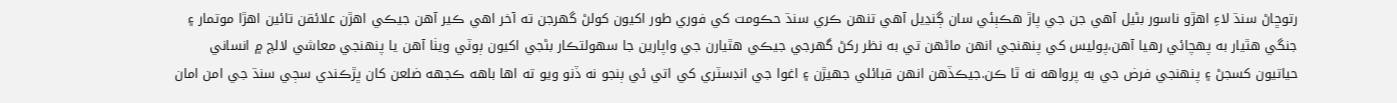رتوڇاڻ سنڌ لاءِ اهڙو ناسور بڻيل آهي جن جي پاڙ هڪٻئي سان ڳنڍيل آهي تنهن ڪري سنڌ حڪومت کي فوري طور اکيون کولڻ گهرجن ته آخر اهي ڪير آهن جيڪي اهڙن علائقن تائين اهڙا موتمار ۽ جنگي هٿيار به پهچائي رهيا آهن،پوليس کي پنهنجي انهن ماڻهن تي به نظر رکڻ گهرجي جيڪي هٿيارن جي واپارين جا سهولتڪار بڻجي اکيون ٻوٽي ويٺا آهن يا پنهنجي معاشي لالچ ۾ انساني حياتيون کسجڻ ۽ پنهنجي فرض جي به پرواهه نه ٿا ڪن.جيڪڏهن انهن قبائلي جهيڙن ۽ اغوا جي انڊسٽري کي اتي ئي ٻنجو نه ڏنو ويو ته اها باهه ڪجهه ضلعن کان ڀڙڪندي سڄي سنڌ جي امن امان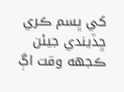کي ڀسم ڪري ڇڏيندي جيئن ڪجهه وقت اڳ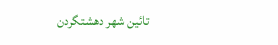تائين شهر دهشتگردن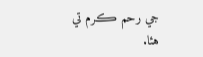جي رحم ڪرم تي هئا.